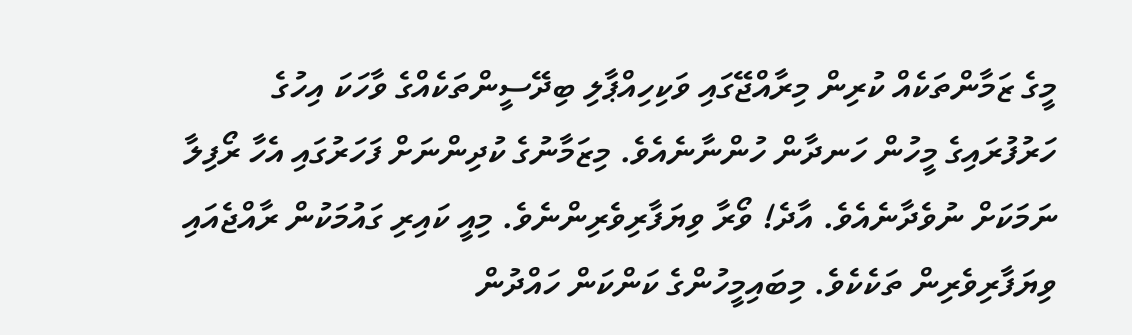މީގެ ޒަމާންތަކެއް ކުރިން މިރާއްޖޭގައި ވަކިހިއްޕާލި ބިދޭސީންތަކެއްގެ ވާހަކަ އިހުގެ ހަރުފުރައިގެ މީހުން ހަނދާން ހުންނާނެއެވެ. މިޒަމާނުގެ ކުދިންނަށް ފަހަރުގައި އެހާ ރޯފިލާ ނަމަކަށް ނުވެދާނެއެވެ. އާދެ! ވޯރާ ވިޔަފާރިވެރިންނެވެ. މިއީ ކައިރި ގައުމަކުން ރާއްޖެއައި ވިޔަފާރިވެރިން ތަކެކެވެ. މިބައިމީހުންގެ ކަންކަން ހައްދުން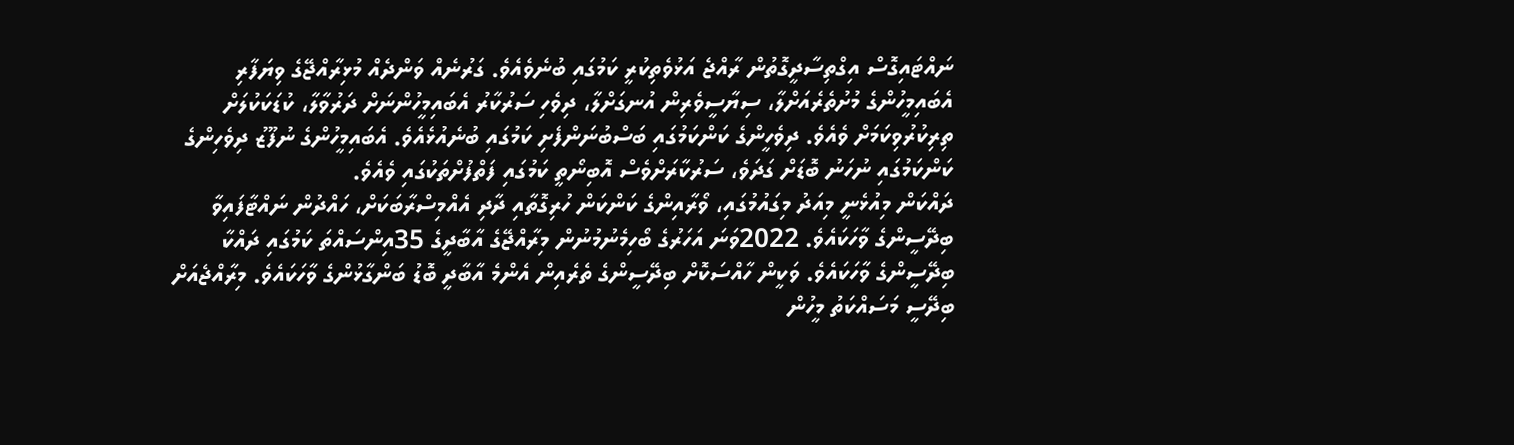ނައްޓައިގޮސް އިގްތިސާދީގޮތުން ރާއްޖެ އަޅުވެތިކުރީ ކަމުގައި ބުނެވެއެވެ. ގަރުނެއް ވަންދެއް މުޅިރާއްޖޭގެ ވިޔަފާރި އެބައިމީހުންގެ މުށުތެރެއަށްލާ، ސިޔާސީވެރިން އުނގަށްލާ، ދިވެހި ސަރުކާރު އެބައިމީހުންނަށް ދަރުވާލާ، ކުޑަކަކުލަށް ތިރިކުރުވިކަމަށް ވެއެވެ. ދިވެހީންގެ ކަންކަމުގައި ބަސްބުނަންފެށި ކަމުގައި ބުނެއުޅެއެވެ. އެބައިމީހުންގެ ނުފޫޒު ދިވެހިންގެ ކަންކަމުގައި ނުހަނު ބޮޑަށް ގަދަވެ، ސަރުކާރަށްވެސް އޮބިނޯތީ ކަމުގައި ފަތްފުށްތަކުގައި ވެއެވެ.
ދައްކަން މިއުޅެނީ މިއަދު މިގައުމުގައި، ވޯރާއިންގެ ކަންކަން ހުރިގޮތާއި ދާދި އެއްމިސްރާބަކަށް، ހައްދުން ނައްޓާފައިވާ ބިދޭސީންގެ ވާހަކައެވެ. 2022ވަނަ އަހަރުގެ ބޯހިމެނުމުނުން މިރާއްޖޭގެ އާބާދީގެ 35އިންސައްތަ ކަމުގައި ދައްކާ ބިދޭސީންގެ ވާހަކައެވެ. ވަކީން ހާއްސަކޮށް ބިދޭސީންގެ ތެރެއިން އެންމެ އާބާދީ ބޮޑު ބަންގާޅުންގެ ވާހަކައެވެ. މިރާއްޖެއަށް ބިދޭސީ މަސައްކަތު މީހުން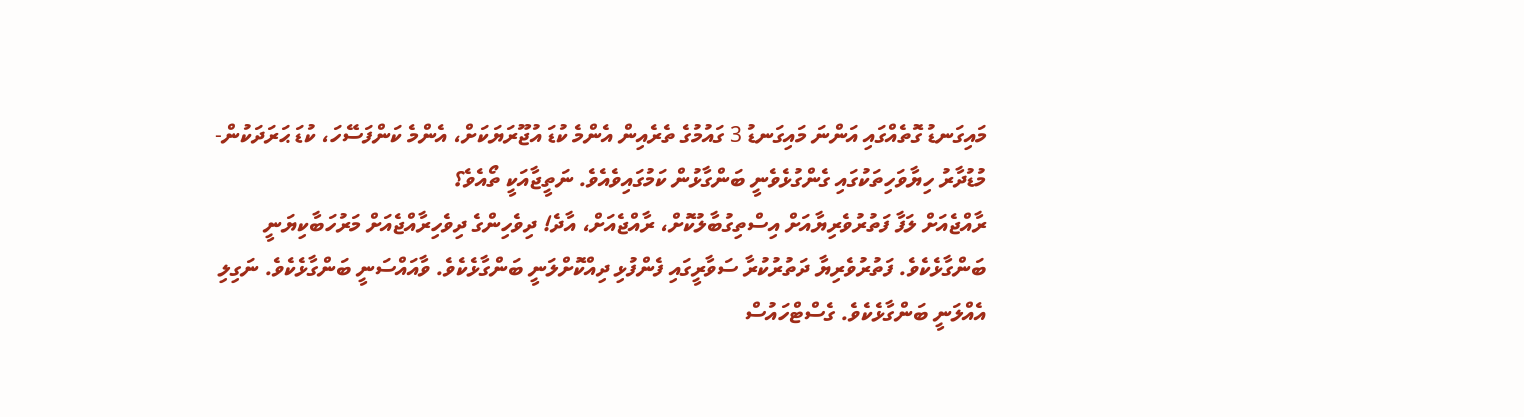މައިގަނޑު ގޮތެއްގައި އަންނަ މައިގަނޑު 3 ގައުމުގެ ތެރެއިން އެންމެ ކުޑަ އުޖޫރަޔަކަށް، އެންމެ ކަންފަސޭހަ، ކުޑަ ޙަރަދަކުން- މުޑުދާރު ހިޔާވަހިތަކުގައި ގެންގުޅެވެނީ ބަންގާޅުން ކަމުގައިވެއެވެ. ނަތީޖާއަކީ ތޯއެވެ؟
ރާއްޖެއަށް ލަފާ ފަތުރުވެރިޔާއަށް އިސްތިގުބާލުކޮށް، ރާއްޖެއަށް، އާދެ! ދިވެހިންގެ ދިވެހިރާއްޖެއަށް މަރުހަބާކިޔަނީ ބަންގާޅެކެވެ. ފަތުރުވެރިޔާ ދަތުރުކުރާ ސަވާރީގައި ފެންފުޅި ދިއްކޮށްލަނީ ބަންގާޅެކެވެ. ވާއައްސަނީ ބަންގާޅެކެވެ. ނަގިލި އެއްލަނީ ބަންގާޅެކެވެ. ގެސްޓްހައުސް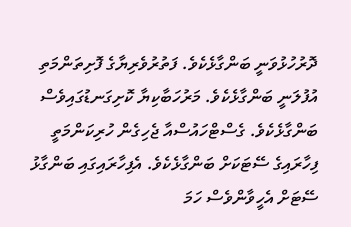ދޮރުހުޅުވަނީ ބަންގާޅެކެވެ. ފަތުރުވެރިޔާގެ ފޮށިތަންމަތި އުފުލަނީ ބަންގާޅެކެވެ. މަރުހަބާކިޔާ ކޮށިގަނޑުގައިވެސް ބަންގާޅެކެވެ. ގެސްޓްހައުސްއާ ޖެހިގެން ހުރިކަންމަތީ ފިހާރައިގެ ސޭޓަކަށް ބަންގާޅެކެވެ. އެފިހާރައިގައި ބަންގާޅު ސޭޓަށް އެހީވާންވެސް ހަމަ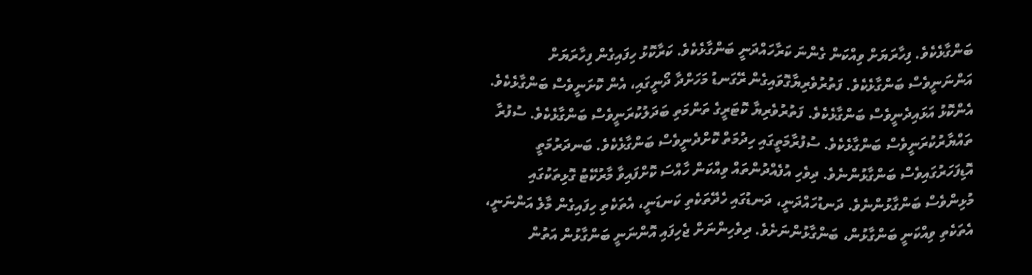ބަންގާޅެކެވެ. ފިހާރަޔަށް ވިއްކަން ގެންނަ ކަރާހައްދަނީ ބަންގާޅެކެވެ. ކަރާކޮޅު ހިފައިގެން ފިހާރަޔަށް އަންނަނީވެސް ބަންގާޅެކެވެ. ފަތުރުވެރިޔާގޮވައިގެން ރޭގަނޑު މަހަށްދާ ދޯނީގައި، އެން ކޮށަނީވެސް ބަންގާޅެކެވެ. އެންކޮޅު އަޅައިދެނީވެސް ބަންގާޅެކެވެ. ފަތުރުވެރިޔާ ކޮޓަރީގެ ތަންމަތި ބަދަލުކުރަނީވެސް ބަންގާޅެކެވެ. ސުފުރާ ތައްޔާރުކުރަނީވެސް ބަންގާޅެކެވެ. ސުފުރާމަތީގައި ހިދުމަތް ކޮށްދެނީވެސް ބަންގާޅެކެވެ. ބަނދަރުމަތީ އޮޑިފަހަރުގައިވެސް ބަންގާޅުންނެވެ. ދިވެހި އުފެއްދުންތައް ވިއްކަން ހާއްސަ ކޮށްފައިވާ މާރުކޭޓު ގޮޅިތަކުގައި މުޅިންވެސް ބަންގާޅުންނެވެ. ދަނޑުހައްދަނީ، ދަނޑުގައި ހެދޭތަކެތި ކަނޑަނީ، އެތަކެތި ހިފައިގެން މާލެ އަންނަނީ، އެތަކެތި ވިއްކަނީ ބަންގާޅުން، ބަންގާޅުންނަށެވެ. ދިވެހިންނަށް ޖެހިފައި އޮންނަނީ ބަންގާޅުން އަތުން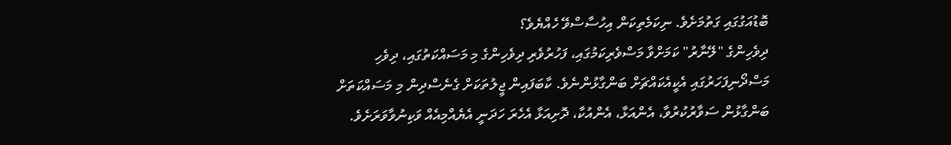ބޮޑުއަގުގައި ގަތުމަށެވެ. ނިކަމެތިކަން އިހުސާސްވޭ ހެއްޔެވެ؟
ދިވެހިންގެ "ލޭނާރު" ކަމަށްވާ މަސްވެރިކަމުގައި، ފަހުރުވެރި ދިވެހިންގެ މި މަސައްކަތުގައި، ދިވެހި މަސްދޯނިފަހަރުގައި އެކީއެކައްޗަށް ބަންގާޅުންނެވެ. ކާބަފައިން ޖީލުތަކަށް ގެނެސްދިން މި މަސައްކަތަށް ބަންގާޅުން ސަވާރުކުރުވާ، އެންއަޅާ، އެންއުކާ، ދޮށިއަޅާ އެހެރަ ހަދަނީ އެޔެއްމިއެއް ވަކިނުވާވަރަށެވެ.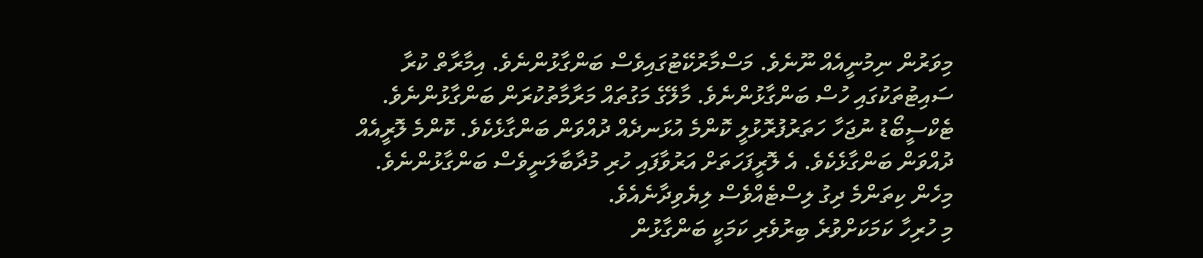މިވަރުން ނިމުނީއެއް ނޫނެވެ. މަސްމާރުކޭޓުގައިވެސް ބަންގާޅުންނެވެ. އިމާރާތް ކުރާ ސައިޓުތަކުގައި ހުސް ބަންގާޅުންނެވެ. މާލޭގެ މަގުތައް މަރާމާތުކުރަން ބަންގާޅުންނެވެ. ޓެކްސީބޯޑު ނުޖަހާ ހަތަރުފުރޮޅުލީ ކޮންމެ އުޅަނދެއް ދުއްވަން ބަންގާޅެކެވެ. ކޮންމެ ލޮރީއެއް ދުއްވަން ބަންގާޅެކެވެ. އެ ލޮރީފަހަތަށް އަރުވާފައި ހުރި މުދާބާލަނީވެސް ބަންގާޅުންނެވެ. މިހެން ކިތަންމެ ދިގު ލިސްޓެއްވެސް ލިޔެވިދާނެއެވެ.
މި ހުރިހާ ކަމަކަށްވުރެ ބިރުވެރި ކަމަކީ ބަންގާޅުން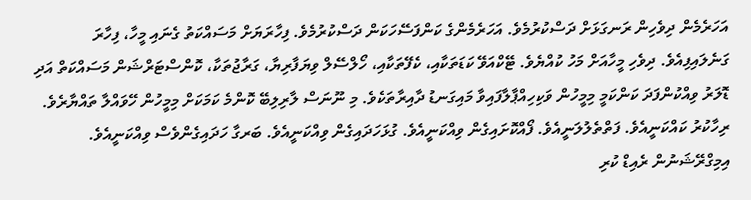އަހަރެމެން ދިވެހިން ރަނގަޅަށް ދަސްކުރުމެވެ. އަހަރެމެންގެ ކަންފަސޭހަކަން ދަސްކުރުމެވެ. ފިހާރަޔަށް މަސައްކަތު ގެނައި މީހާ، ފިހާރަ ގަނެލައިފިއެވެ. ދިވެހި މީހާއަށް މަހު ކުއްޔެވެ. ޓޭކްއަވޭ ކަޑަތަކާއި، ކެފޭތަކާއި، ހޯލްސޭލް ވިޔަފާރިޔާ، ގަރާޖުތަކާ، ކޮންސްޓަރްޝަން މަސައްކަތް އަދި ޑޮލަރު ވިއްކުންފަދަ ކަންކަމީ މިމީހުން ވަކިހިއްޕާލާފައިވާ މައިގަނޑު ދާއިރާތަކެވެ. މި ނޫނަސް ލާރިލިބޭ ކޮންމެ ކަމަކަށް މިމީހުން ހޭވައްލާ ތައްޔާރެވެ. ރިހާކުރު ކައްކަނީއެވެ. ފަތްތެލުލަނީއެވެ. ފޯއްކޮށައިގެން ވިއްކަނީއެވެ. ގުޅަހަދައިގެން ވިއްކަނީއެވެ. ބަރގާ ހަދައިގެންވެސް ވިއްކަނީއެވެ. އިމިގްރޭޝަނުން ރެއިޑް ކުރި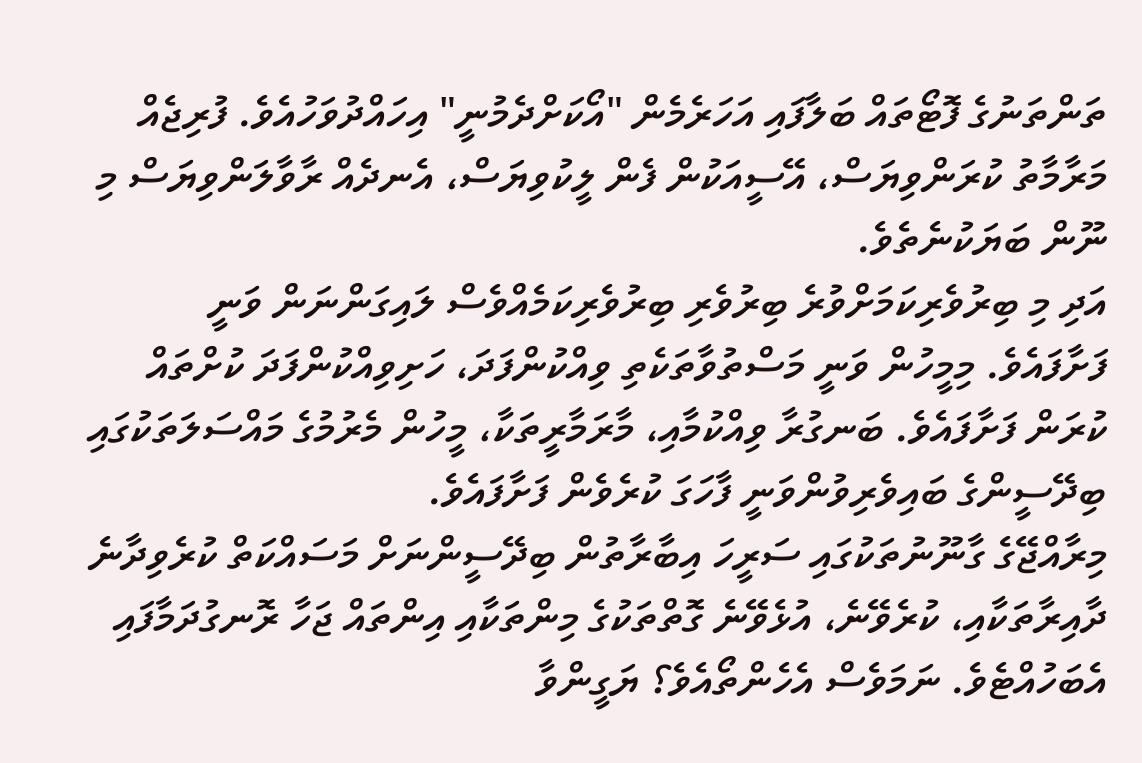ތަންތަނުގެ ފޮޓޯތައް ބަލާފައި އަހަރެމެން "އޯކަށްދެމުނީ" އިހައްދުވަހުއެވެ. ފުރިޖެއް މަރާމާތު ކުރަންވިޔަސް، އޭސީއަކުން ފެން ލީކުވިޔަސް، އެނދެއް ރާވާލަންވިޔަސް މި ނޫން ބަޔަކުނެތެވެ.
އަދި މި ބިރުވެރިކަމަށްވުރެ ބިރުވެރި ބިރުވެރިކަމެއްވެސް ލައިގަންނަން ވަނީ ފަށާފައެވެ. މިމީހުން ވަނީ މަސްތުވާތަކެތި ވިއްކުންފަދަ، ހަށިވިއްކުންފަދަ ކުށްތައް ކުރަން ފަށާފައެވެ. ބަނގުރާ ވިއްކުމާއި، މާރަމާރީތަކާ، މީހުން މެރުމުގެ މައްސަލަތަކުގައި ބިދޭސީންގެ ބައިވެރިވުންވަނީ ފާހަގަ ކުރެވެން ފަށާފައެވެ.
މިރާއްޖޭގެ ގާނޫނުތަކުގައި ސަރީހަ އިބާރާތުން ބިދޭސީންނަށް މަސައްކަތް ކުރެވިދާނެ ދާއިރާތަކާއި، ކުރެވޭނެ، އުޅެވޭނެ ގޮތްތަކުގެ މިންތަކާއި އިންތައް ޖަހާ ރޮނގުދަމާފައި އެބަހުއްޓެވެ. ނަމަވެސް އެހެންތޯއެވެ؟ ޔަގީންވާ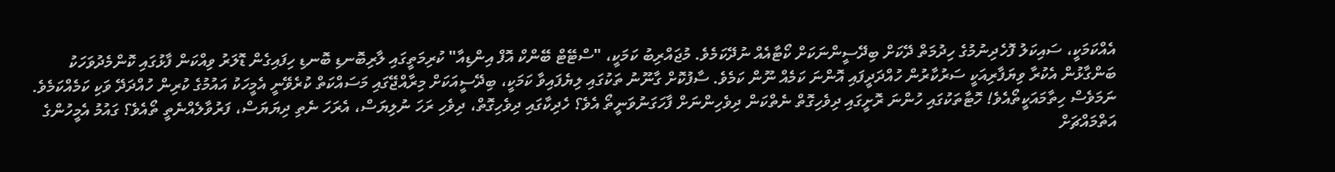އެއްކަމަކީ، ސައިކަލު ފޮހެދިނުމުގެ ހިދުމަތް ދޭކަށް ބިދޭސީންނަކަށް ކޯޓާއެއް ނުދޭކަމެވެ. މުޖައްރިބު ކަމަކީ، "ސްޓޭޓް ބޭންކް އޮފް އިންޑިއާ" ކުރިމަތީގައި ލާރިބޮނޑި ބޮނޑި ހިފައިގެން ޑޮލަރު ވިއްކަން ފާޅުގައި ކޮންމެދުވަހަކު ބަންގާޅުން އެކުރާ ވިޔަފާރިއަކީ ސަރުކާރުން ހުއްދަދީފައި އޮންނަ ކަމެއް ނޫން ކަމެވެ. ސާފުކޮށް ގާނޫނު ތަކުގައި ލިޔެފައިވާ ކަމަކީ، ބިދޭސީއަކަށް މިރާއްޖޭގައި މަސައްކަތް ކުރެވޭނީ އެމީހަކު އައުމުގެ ކުރިން ހުއްދަދޭ ވަކި ކަމެއްކަމެވެ.
ނަމަވެސް ހިތާމައަކީތޯއެވެ! ހޮޓާތަކުގައި ހުންނަ ރޮށީގައި ދިވެހިގޮތް ނެތްކަން ދިވެހިންނަށް ފާހަގަނުވަނީތޯ އެވެ؟ ހެދިކާގައި ދިވެހިގޮތް، ދިވެހި ރަހަ ނުލިޔަސް، އެރަހަ ނެތި ދިޔަޔަސް، ފަރުވާލެއްނެތީ ތޯއެވެ؟ ގައުމު އެމީހުންގެ އަތްމައްޗަށް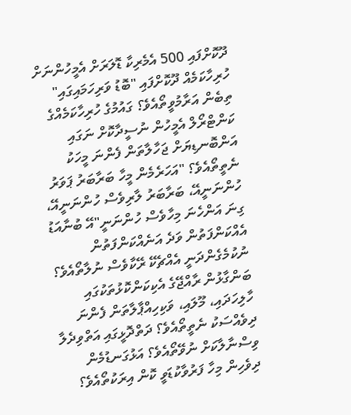ދޫކޮށްފައި 500 އެމެރިކާ ޑޮލަރަށް އެމީހުންނަށް ހުރިހާކަމެއް ދޫކޮށްފައި "ބޮޑު ވަރިހަމައިގައި" ތިބެން އަރާމުވީތޯއެވެ؟ ގައުމުގެ ހުރިހާކަމެއްގެ ކަންޓްރޯލް އެމީހުން ނުސީދާކޮށް ނަގައި އަންބޮނޑިޔަށް ޖަހާލާތަން ފެންނަ މީހަކު ނެތީތޯއެވެ؟ "އަހަރެމެން މީހާ ބަރާބަރު ޕަވަރު ހުންނަނީއޭ، ބަރާބަރު ލާރިވެސް ހުންނަނީއޭ، ގިނަ އަންހެނަ މިހާވެސް ހުންނަނީ"އޭ ބުނާއަޑު އެއްކަންފަތުން ވަދެ އަނެއްކަންފަތުން ނުކުމެގެންދަނީ އެއްޗެކޭ ރޭކާވެސް ނުލާތޯއެވެ؟ ބަންގާޅުން ރާއްޖޭގެ އެކިކަންކޮޅުތަކުގައި ހާލިހަދައި، މޫލައި، ވަކިހިއްޕާލާތަން ފެންނަ ދިވެއްސަކު ނެތީތޯއެވެ؟ ދަތްދޮޅީގައި އަތްވިދެލާ ވިސްނާލާކަށް ނުވޭތޯއެވެ؟ އަޅުގަނޑުމެން ދިވެހިން މިހާ ފަރުވާކުޑަވީ ކޮން އިރަކުތޯއެވެ؟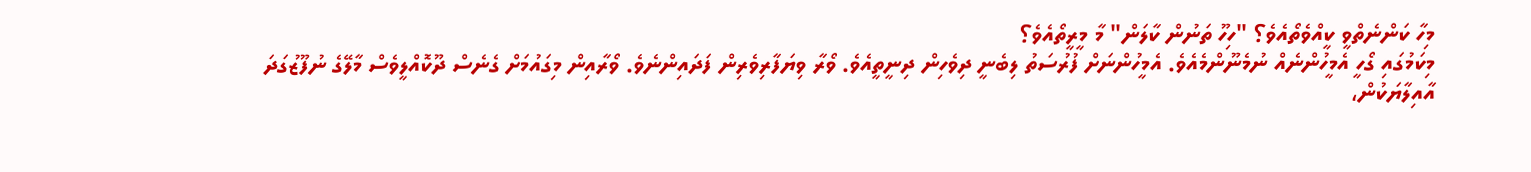މިހާ ކަންނެތްވީ ކީއްވެތޯއެވެ؟ "ހިހޫ ތަނުން ކާލަން" މާ މީރީތޯއެވެ؟
މިކަމުގައި ގޯހީ އެމީހުންނެއް ނުމެނޫންމެއެވެ. އެމީހުންނަށް ފުރުސަތު ލިބެނީ ދިވެހިން ދިނީތީއެވެ. ވޯރާ ވިޔަފާރިވެރިން ފަދައިންނެވެ. ވޯރާއިން މިގައުމަށް ގެނެސް ދޫކޮއްލީވެސް މާލޭގެ ނުފޫޒުގަދަ އާއިލާޔަކުން،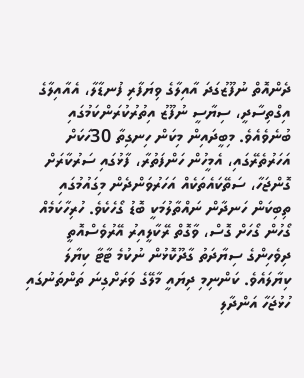ދެންއޮތް ނުފޫޒުގަދަ އާއިލާގެ ވިޔަފާރި ފުނޑާލާ، އެއާއިލާގެ އިގްތިސާދީ، ސިޔާސީ ނުފޫޒު އިތުރުކުރަންކަމުގައި ބުނެވެއެވެ. މިބީދައިން މިކަން ހިނގިތާ 30ހަކަށް އަހަރުތެރޭގައި، އެމީހުން ހަންފަތުރާ، ފާޅުގައި ސަރުކާރަށް ގޮންޖަހާ، ސަތޭކައެތަކެއް އަހަރުވަންދެން މިގައުމުގައި ތިބިކަން ހަނދާން ނައްތާލުމަކީ ބޮޑު ގޯހެކެވެ. ހުރިހާކަމެއް ގޯހުން ގޯހަށް ގޮސް، ވާގޮތް ރޭކާލީއިރު އޭރުވެސްއޮތީ ދިވެހިންގެ ސިޔާދަތު ގާދޫކޮޅުން ނުކުމެ ޓާޓާ ކިޔާލަ ކިޔާލައެވެ. ކަންނިމި ދިޔައީ މާލޭގެ ވަރަށްގިނަ ތަންތަނުގައި ހުޅުޖަހާ އަންދާލި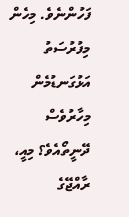ފަހުންނެވެ. މިހެން މިފުރުސަތު އަޅުގަނޑުމެން މިހާރުވެސް ދޭނީތޯއެވެ؟ މިއީ، ރާއްޖޭގެ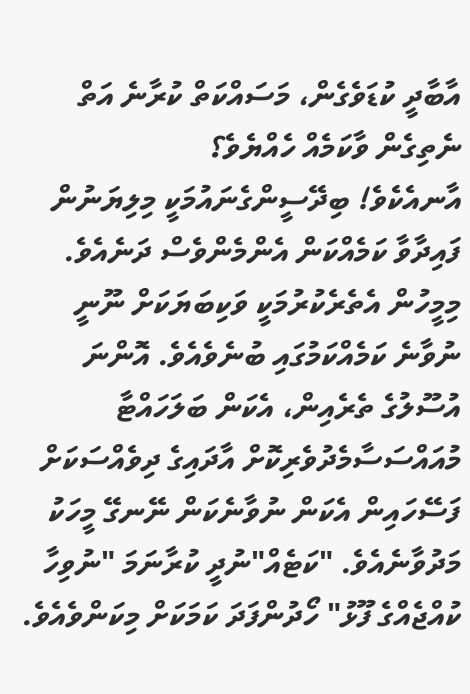އާބާދީ ކުޑަވެގެން، މަސައްކަތް ކުރާނެ އަތް ނެތިގެން ވާކަމެއް ހެއްޔެވެ؟
އާނއެކެވެ! ބިދޭސީންގެނައުމަކީ މިލިޔަނުން ފައިދާވާ ކަމެއްކަން އެންމެންވެސް ދަނެއެވެ. މިމީހުން އެތެރެކުރުމަކީ ވަކިބަޔަކަށް ނޫނީ ނުވާނެ ކަމެއްކަމުގައި ބުނެވެއެވެ. އޮންނަ އުސޫލުގެ ތެރެއިން، އެކަން ބަލަހައްޓާ މުއައްސަސާމެދުވެރިކޮށް އާދައިގެ ދިވެއްސަކަށް ފަސޭހައިން އެކަން ނުވާނެކަން ނޭނގޭ މީހަކު މަދުވާނެއެވެ. "ކަޓެއް"ނުދީ ކުރާނަމަ "ނުވިހާ ކުއްޖެއްގެ ފޫޅު" ހޯދުންފަދަ ކަމަކަށް މިކަންވެއެވެ.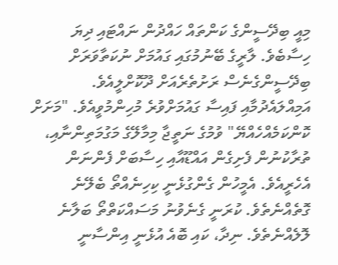މިއީ ބިދޭސީންގެ ކަންތައް ހައްދުން ނައްޓައި ދިޔަ ހިސާބެވެ. ލާރީގެ ބޭނުމުގައި ގައުމަށް ނުކަތާވަރަށް ބިދޭސީންގެނެސް ރަށުތެރެއަށް ދޫކޮށްލީއެވެ. އަމިއްލައެދުމާއި ފައިސާ ގައުމަށްވުރެ މުހިންމުވީއެވެ. "މަށަށް ކޮންކަމެއްހެއްޔޭ" ވުމުގެ ނަތީޖާ މިމާލޭގެ މަގުމަތިންނާއި، ތުރާކުނުން ފެށިގެން އައްޑޫއާއި ހިސާބަށް ފެންނަން އެހެރީއެވެ. އެމީހުން ގެންގުޅެނީ ކިހިނެއްތޯ ބެލޭނެ ގޮތެއްނެތެވެ. ކުރަނީ ގެނެވުނު މަސައްކަތްތޯ ބަލާނެ ލޮލެއްނެތެވެ. ނިދާ، ކައި ބޮއެ އުޅެނީ އިންސާނީ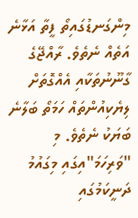މިންގަނޑުގައިތޯ ފީތާ އަޅާނެ އަތެއް ނެތެވެ. ރާއްޖޭގެ ގާނޫނުތަކާއި އެއްގޮތަށް ލިޔެކިއުންތައް ހަމަތޯ ބަލާނެ ބަޔަކު ނެތެވެ. މި "ވަރިހަމަ"އިގައި މިގައުމު ދަނީކަމުގައި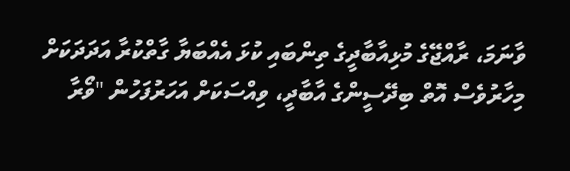ވާނަމަ، ރާއްޖޭގެ މުޅިއާބާދީގެ ތިންބައި ކުޅަ އެއްބަޔާ ގާތްކުރާ އަދަދަކަށް މިހާރުވެސް އޮތް ބިދޭސީންގެ އާބާދީ، ވިއްސަކަށް އަހަރުފަހުން "ވޯރާ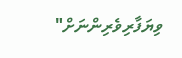ވިޔަފާރިވެރިންނަށް"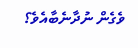ވެގެން ނުދާނެބާއެވެ؟